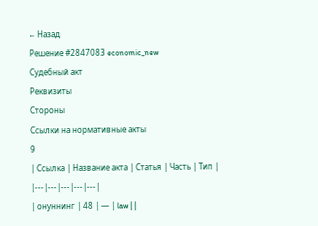← Назад
Решение #2847083 economic_new
Судебный акт
Реквизиты
Стороны
Ссылки на нормативные акты
9
| Ссылка | Название акта | Статья | Часть | Тип |
|---|---|---|---|---|
| онуннинг | 48 | — | law | |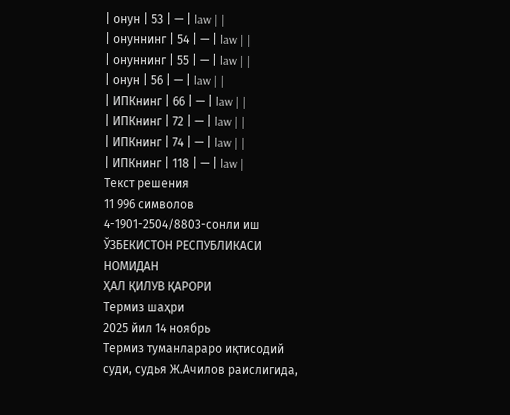| онун | 53 | — | law | |
| онуннинг | 54 | — | law | |
| онуннинг | 55 | — | law | |
| онун | 56 | — | law | |
| ИПКнинг | 66 | — | law | |
| ИПКнинг | 72 | — | law | |
| ИПКнинг | 74 | — | law | |
| ИПКнинг | 118 | — | law |
Текст решения
11 996 символов
4-1901-2504/8803-сонли иш
ЎЗБЕКИСТОН РЕСПУБЛИКАСИ НОМИДАН
ҲАЛ ҚИЛУВ ҚАРОРИ
Термиз шаҳри
2025 йил 14 ноябрь
Термиз туманлараро иқтисодий суди, судья Ж.Ачилов раислигида,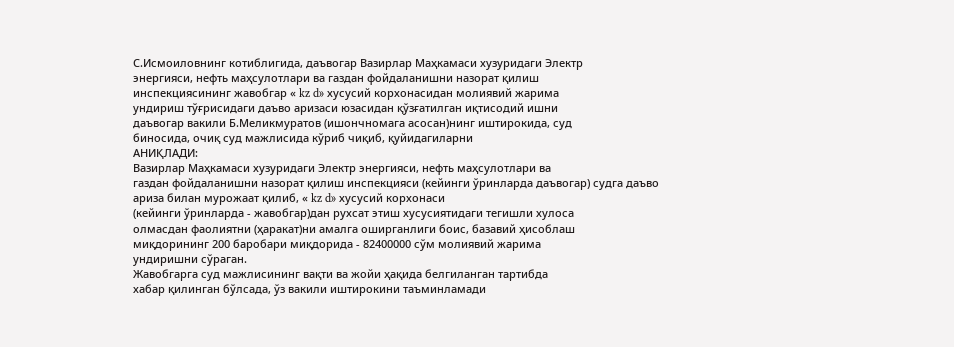С.Исмоиловнинг котиблигида, даъвогар Вазирлар Маҳкамаси хузуридаги Электр
энергияси, нефть маҳсулотлари ва газдан фойдаланишни назорат қилиш
инспекциясининг жавобгар « kz d» хусусий корхонасидан молиявий жарима
ундириш тўғрисидаги даъво аризаси юзасидан қўзғатилган иқтисодий ишни
даъвогар вакили Б.Меликмуратов (ишончномага асосан)нинг иштирокида, суд
биносида, очиқ суд мажлисида кўриб чиқиб, қуйидагиларни
АНИҚЛАДИ:
Вазирлар Маҳкамаси хузуридаги Электр энергияси, нефть маҳсулотлари ва
газдан фойдаланишни назорат қилиш инспекцияси (кейинги ўринларда даъвогар) судга даъво ариза билан мурожаат қилиб, « kz d» хусусий корхонаси
(кейинги ўринларда - жавобгар)дан рухсат этиш хусусиятидаги тегишли хулоса
олмасдан фаолиятни (ҳаракат)ни амалга оширганлиги боис, базавий ҳисоблаш
миқдорининг 200 баробари миқдорида - 82400000 сўм молиявий жарима
ундиришни сўраган.
Жавобгарга суд мажлисининг вақти ва жойи ҳақида белгиланган тартибда
хабар қилинган бўлсада, ўз вакили иштирокини таъминламади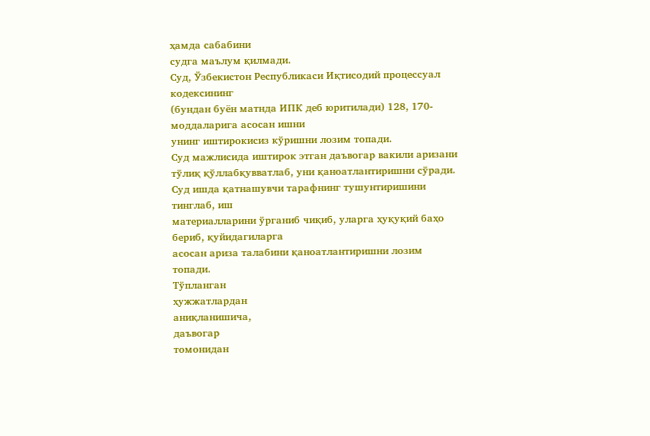ҳамда сабабини
судга маълум қилмади.
Суд, Ўзбекистон Республикаси Иқтисодий процессуал кодексининг
(бундан буён матнда ИПК деб юритилади) 128, 170-моддаларига асосан ишни
унинг иштирокисиз кўришни лозим топади.
Суд мажлисида иштирок этган даъвогар вакили аризани тўлиқ қўллабқувватлаб, уни қаноатлантиришни сўради.
Суд ишда қатнашувчи тарафнинг тушунтиришини тинглаб, иш
материалларини ўрганиб чиқиб, уларга ҳуқуқий баҳо бериб, қуйидагиларга
асосан ариза талабини қаноатлантиришни лозим топади.
Тўпланган
ҳужжатлардан
аниқланишича,
даъвогар
томонидан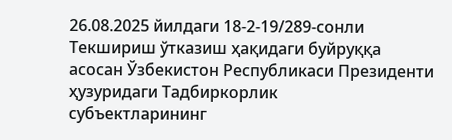26.08.2025 йилдаги 18-2-19/289-сонли Текшириш ўтказиш ҳақидаги буйруққа
асосан Ўзбекистон Республикаси Президенти ҳузуридаги Тадбиркорлик
субъектларининг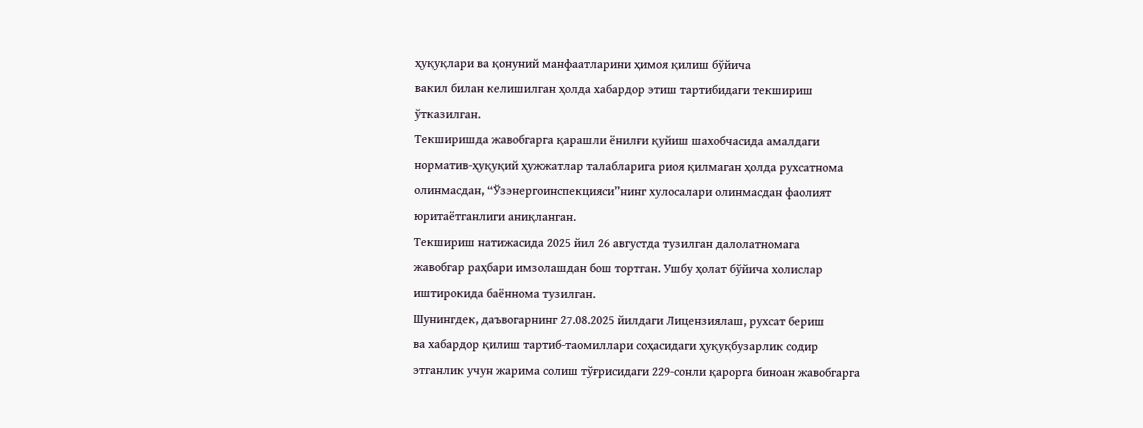ҳуқуқлари ва қонуний манфаатларини ҳимоя қилиш бўйича
вакил билан келишилган ҳолда хабардор этиш тартибидаги текшириш
ўтказилган.
Текширишда жавобгарга қарашли ёнилғи қуйиш шахобчасида амалдаги
норматив-ҳуқуқий ҳужжатлар талабларига риоя қилмаган ҳолда рухсатнома
олинмасдан, “Ўзэнергоинспекцияси”нинг хулосалари олинмасдан фаолият
юритаётганлиги аниқланган.
Текшириш натижасида 2025 йил 26 августда тузилган далолатномага
жавобгар раҳбари имзолашдан бош тортган. Ушбу ҳолат бўйича холислар
иштирокида баённома тузилган.
Шунингдек, даъвогарнинг 27.08.2025 йилдаги Лицензиялаш, рухсат бериш
ва хабардор қилиш тартиб-таомиллари соҳасидаги ҳуқуқбузарлик содир
этганлик учун жарима солиш тўғрисидаги 229-сонли қарорга биноан жавобгарга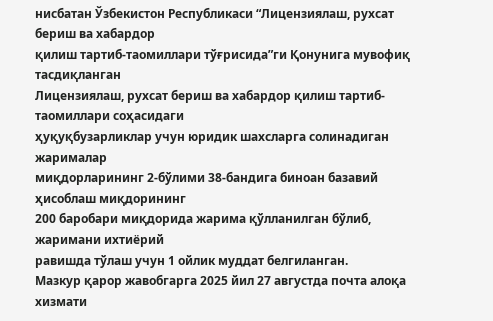нисбатан Ўзбекистон Республикаси “Лицензиялаш, рухсат бериш ва хабардор
қилиш тартиб-таомиллари тўғрисида”ги Қонунига мувофиқ тасдиқланган
Лицензиялаш, рухсат бериш ва хабардор қилиш тартиб-таомиллари соҳасидаги
ҳуқуқбузарликлар учун юридик шахсларга солинадиган жарималар
миқдорларининг 2-бўлими 38-бандига биноан базавий ҳисоблаш миқдорининг
200 баробари миқдорида жарима қўлланилган бўлиб, жаримани ихтиёрий
равишда тўлаш учун 1 ойлик муддат белгиланган.
Мазкур қарор жавобгарга 2025 йил 27 августда почта алоқа хизмати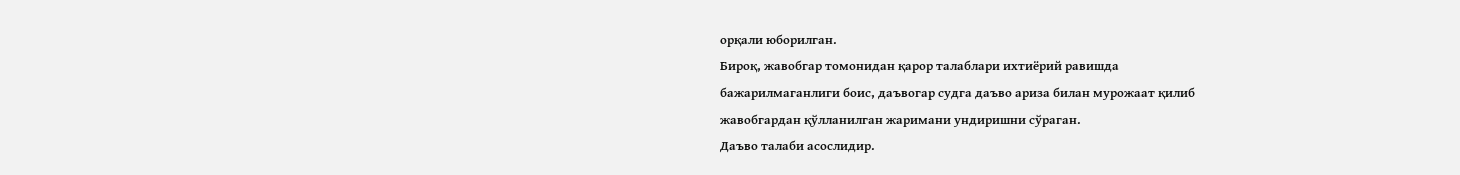орқали юборилган.
Бироқ, жавобгар томонидан қарор талаблари ихтиёрий равишда
бажарилмаганлиги боис, даъвогар судга даъво ариза билан мурожаат қилиб
жавобгардан қўлланилган жаримани ундиришни сўраган.
Даъво талаби асослидир.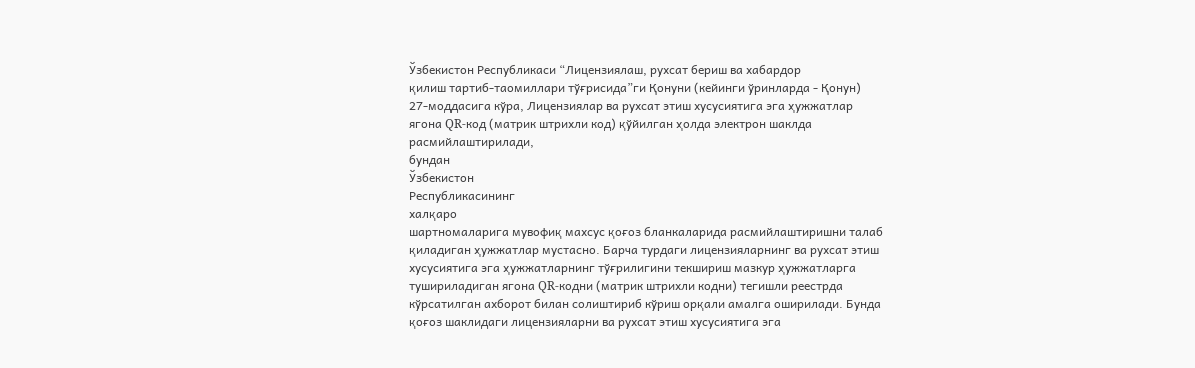Ўзбекистон Республикаси “Лицензиялаш, рухсат бериш ва хабардор
қилиш тартиб-таомиллари тўғрисида”ги Қонуни (кейинги ўринларда - Қонун)
27-моддасига кўра, Лицензиялар ва рухсат этиш хусусиятига эга ҳужжатлар
ягона QR-код (матрик штрихли код) қўйилган ҳолда электрон шаклда
расмийлаштирилади,
бундан
Ўзбекистон
Республикасининг
халқаро
шартномаларига мувофиқ махсус қоғоз бланкаларида расмийлаштиришни талаб
қиладиган ҳужжатлар мустасно. Барча турдаги лицензияларнинг ва рухсат этиш
хусусиятига эга ҳужжатларнинг тўғрилигини текшириш мазкур ҳужжатларга
тушириладиган ягона QR-кодни (матрик штрихли кодни) тегишли реестрда
кўрсатилган ахборот билан солиштириб кўриш орқали амалга оширилади. Бунда
қоғоз шаклидаги лицензияларни ва рухсат этиш хусусиятига эга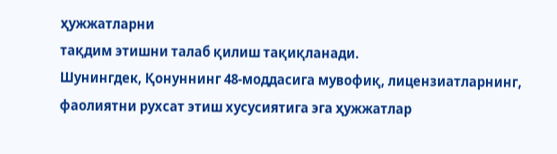ҳужжатларни
тақдим этишни талаб қилиш тақиқланади.
Шунингдек, Қонуннинг 48-моддасига мувофиқ, лицензиатларнинг,
фаолиятни рухсат этиш хусусиятига эга ҳужжатлар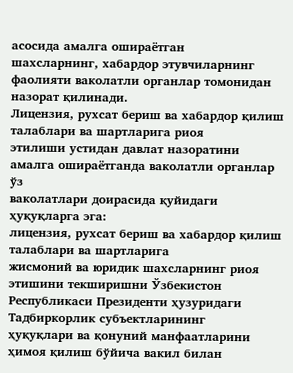асосида амалга ошираётган
шахсларнинг, хабардор этувчиларнинг фаолияти ваколатли органлар томонидан
назорат қилинади.
Лицензия, рухсат бериш ва хабардор қилиш талаблари ва шартларига риоя
этилиши устидан давлат назоратини амалга ошираётганда ваколатли органлар ўз
ваколатлари доирасида қуйидаги ҳуқуқларга эга:
лицензия, рухсат бериш ва хабардор қилиш талаблари ва шартларига
жисмоний ва юридик шахсларнинг риоя этишини текширишни Ўзбекистон
Республикаси Президенти ҳузуридаги Тадбиркорлик субъектларининг
ҳуқуқлари ва қонуний манфаатларини ҳимоя қилиш бўйича вакил билан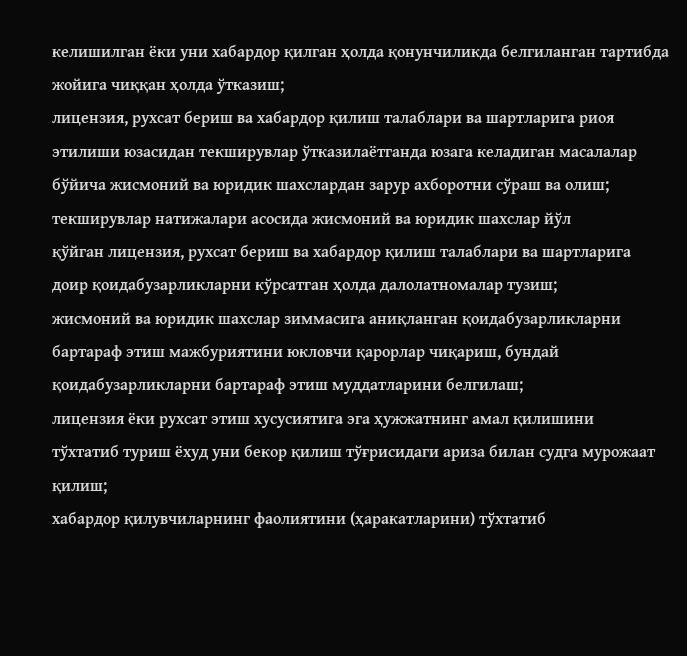келишилган ёки уни хабардор қилган ҳолда қонунчиликда белгиланган тартибда
жойига чиққан ҳолда ўтказиш;
лицензия, рухсат бериш ва хабардор қилиш талаблари ва шартларига риоя
этилиши юзасидан текширувлар ўтказилаётганда юзага келадиган масалалар
бўйича жисмоний ва юридик шахслардан зарур ахборотни сўраш ва олиш;
текширувлар натижалари асосида жисмоний ва юридик шахслар йўл
қўйган лицензия, рухсат бериш ва хабардор қилиш талаблари ва шартларига
доир қоидабузарликларни кўрсатган ҳолда далолатномалар тузиш;
жисмоний ва юридик шахслар зиммасига аниқланган қоидабузарликларни
бартараф этиш мажбуриятини юкловчи қарорлар чиқариш, бундай
қоидабузарликларни бартараф этиш муддатларини белгилаш;
лицензия ёки рухсат этиш хусусиятига эга ҳужжатнинг амал қилишини
тўхтатиб туриш ёхуд уни бекор қилиш тўғрисидаги ариза билан судга мурожаат
қилиш;
хабардор қилувчиларнинг фаолиятини (ҳаракатларини) тўхтатиб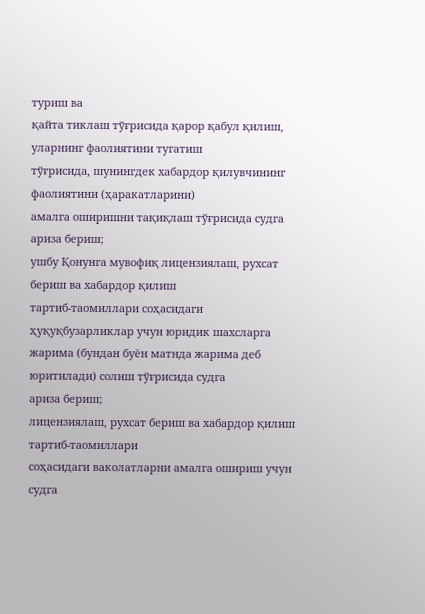туриш ва
қайта тиклаш тўғрисида қарор қабул қилиш, уларнинг фаолиятини тугатиш
тўғрисида, шунингдек хабардор қилувчининг фаолиятини (ҳаракатларини)
амалга оширишни тақиқлаш тўғрисида судга ариза бериш;
ушбу Қонунга мувофиқ лицензиялаш, рухсат бериш ва хабардор қилиш
тартиб-таомиллари соҳасидаги ҳуқуқбузарликлар учун юридик шахсларга
жарима (бундан буён матнда жарима деб юритилади) солиш тўғрисида судга
ариза бериш;
лицензиялаш, рухсат бериш ва хабардор қилиш тартиб-таомиллари
соҳасидаги ваколатларни амалга ошириш учун судга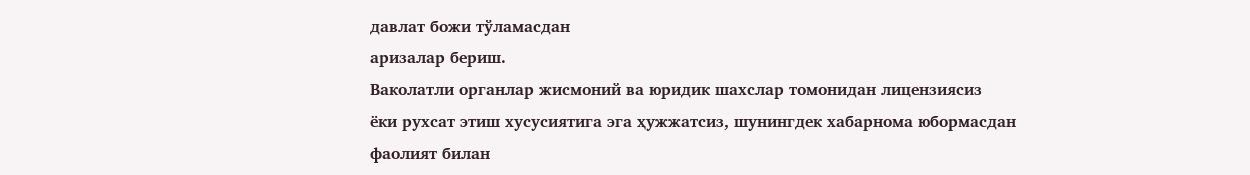давлат божи тўламасдан
аризалар бериш.
Ваколатли органлар жисмоний ва юридик шахслар томонидан лицензиясиз
ёки рухсат этиш хусусиятига эга ҳужжатсиз, шунингдек хабарнома юбормасдан
фаолият билан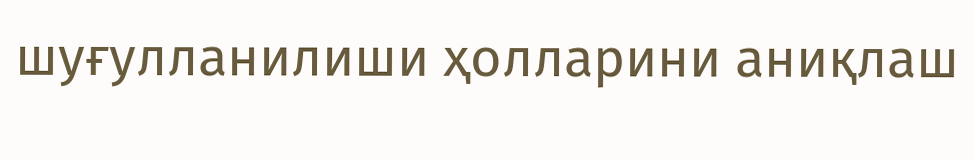шуғулланилиши ҳолларини аниқлаш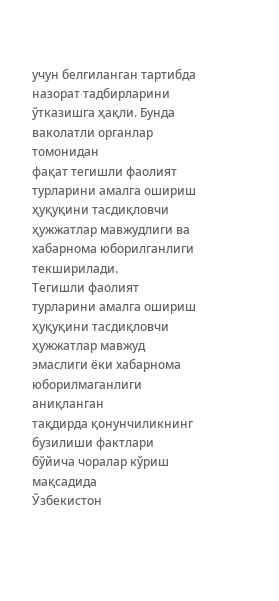учун белгиланган тартибда
назорат тадбирларини ўтказишга ҳақли. Бунда ваколатли органлар томонидан
фақат тегишли фаолият турларини амалга ошириш ҳуқуқини тасдиқловчи
ҳужжатлар мавжудлиги ва хабарнома юборилганлиги текширилади.
Тегишли фаолият турларини амалга ошириш ҳуқуқини тасдиқловчи
ҳужжатлар мавжуд эмаслиги ёки хабарнома юборилмаганлиги аниқланган
тақдирда қонунчиликнинг бузилиши фактлари бўйича чоралар кўриш мақсадида
Ўзбекистон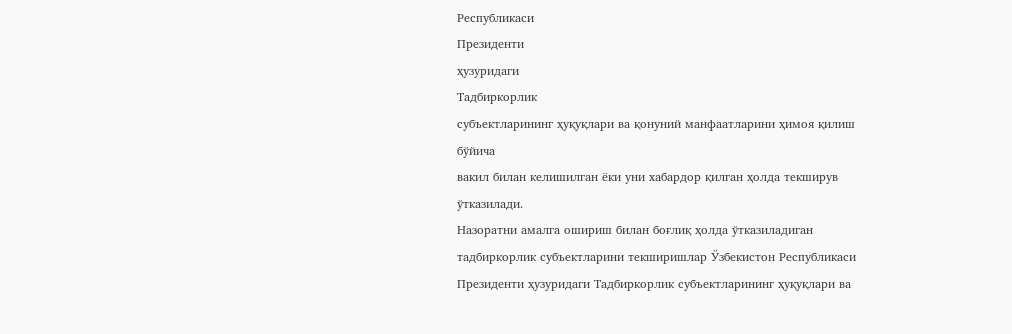Республикаси
Президенти
ҳузуридаги
Тадбиркорлик
субъектларининг ҳуқуқлари ва қонуний манфаатларини ҳимоя қилиш бўйича
вакил билан келишилган ёки уни хабардор қилган ҳолда текширув ўтказилади.
Назоратни амалга ошириш билан боғлиқ ҳолда ўтказиладиган
тадбиркорлик субъектларини текширишлар Ўзбекистон Республикаси
Президенти ҳузуридаги Тадбиркорлик субъектларининг ҳуқуқлари ва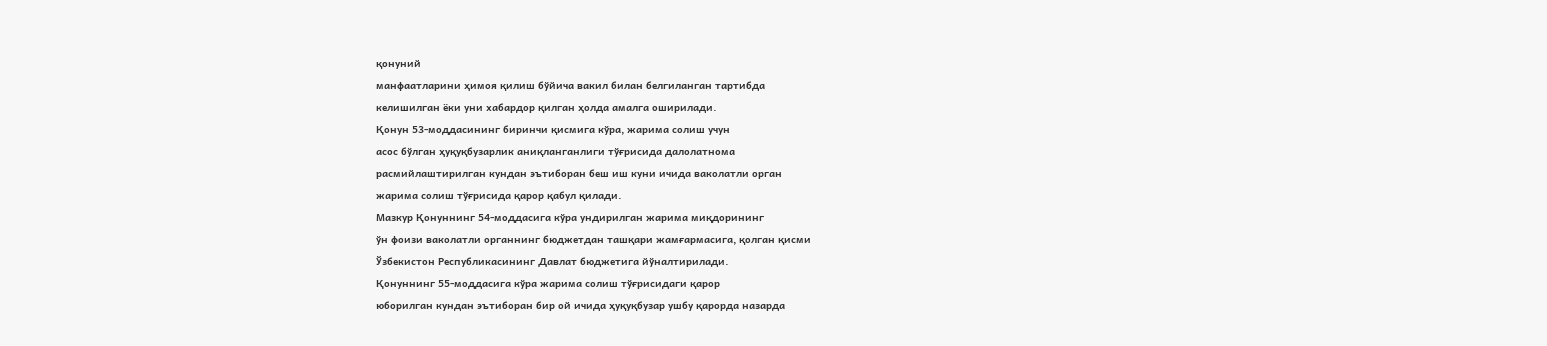қонуний
манфаатларини ҳимоя қилиш бўйича вакил билан белгиланган тартибда
келишилган ёки уни хабардор қилган ҳолда амалга оширилади.
Қонун 53-моддасининг биринчи қисмига кўра, жарима солиш учун
асос бўлган ҳуқуқбузарлик аниқланганлиги тўғрисида далолатнома
расмийлаштирилган кундан эътиборан беш иш куни ичида ваколатли орган
жарима солиш тўғрисида қарор қабул қилади.
Мазкур Қонуннинг 54-моддасига кўра ундирилган жарима миқдорининг
ўн фоизи ваколатли органнинг бюджетдан ташқари жамғармасига, қолган қисми
Ўзбекистон Республикасининг Давлат бюджетига йўналтирилади.
Қонуннинг 55-моддасига кўра жарима солиш тўғрисидаги қарор
юборилган кундан эътиборан бир ой ичида ҳуқуқбузар ушбу қарорда назарда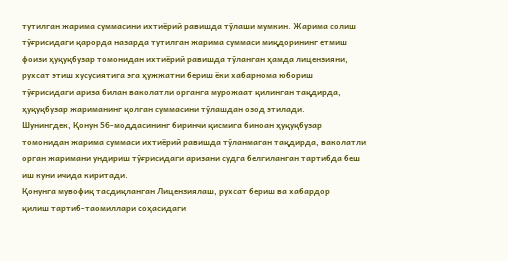тутилган жарима суммасини ихтиёрий равишда тўлаши мумкин. Жарима солиш
тўғрисидаги қарорда назарда тутилган жарима суммаси миқдорининг етмиш
фоизи ҳуқуқбузар томонидан ихтиёрий равишда тўланган ҳамда лицензияни,
рухсат этиш хусусиятига эга ҳужжатни бериш ёки хабарнома юбориш
тўғрисидаги ариза билан ваколатли органга мурожаат қилинган тақдирда,
ҳуқуқбузар жариманинг қолган суммасини тўлашдан озод этилади.
Шунингдек, Қонун 56-моддасининг биринчи қисмига биноан ҳуқуқбузар
томонидан жарима суммаси ихтиёрий равишда тўланмаган тақдирда, ваколатли
орган жаримани ундириш тўғрисидаги аризани судга белгиланган тартибда беш
иш куни ичида киритади.
Қонунга мувофиқ тасдиқланган Лицензиялаш, рухсат бериш ва хабардор
қилиш тартиб-таомиллари соҳасидаги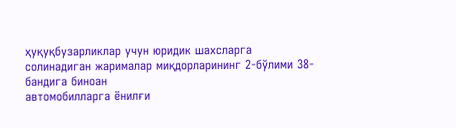ҳуқуқбузарликлар учун юридик шахсларга
солинадиган жарималар миқдорларининг 2-бўлими 38-бандига биноан
автомобилларга ёнилғи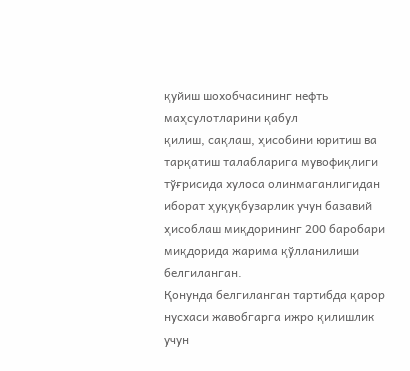қуйиш шохобчасининг нефть маҳсулотларини қабул
қилиш, сақлаш, ҳисобини юритиш ва тарқатиш талабларига мувофиқлиги
тўғрисида хулоса олинмаганлигидан иборат ҳуқуқбузарлик учун базавий
ҳисоблаш миқдорининг 200 баробари миқдорида жарима қўлланилиши
белгиланган.
Қонунда белгиланган тартибда қарор нусхаси жавобгарга ижро қилишлик
учун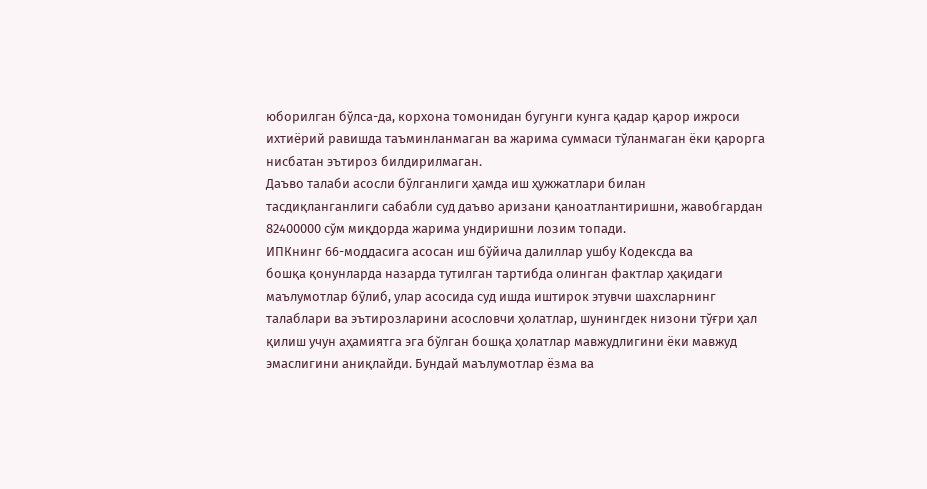юборилган бўлса-да, корхона томонидан бугунги кунга қадар қарор ижроси
ихтиёрий равишда таъминланмаган ва жарима суммаси тўланмаган ёки қарорга
нисбатан эътироз билдирилмаган.
Даъво талаби асосли бўлганлиги ҳамда иш ҳужжатлари билан
тасдиқланганлиги сабабли суд даъво аризани қаноатлантиришни, жавобгардан
82400000 сўм миқдорда жарима ундиришни лозим топади.
ИПКнинг 66-моддасига асосан иш бўйича далиллар ушбу Кодексда ва
бошқа қонунларда назарда тутилган тартибда олинган фактлар ҳақидаги
маълумотлар бўлиб, улар асосида суд ишда иштирок этувчи шахсларнинг
талаблари ва эътирозларини асословчи ҳолатлар, шунингдек низони тўғри ҳал
қилиш учун аҳамиятга эга бўлган бошқа ҳолатлар мавжудлигини ёки мавжуд
эмаслигини аниқлайди. Бундай маълумотлар ёзма ва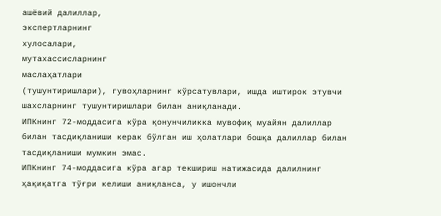ашёвий далиллар,
экспертларнинг
хулосалари,
мутахассисларнинг
маслаҳатлари
(тушунтиришлари), гувоҳларнинг кўрсатувлари, ишда иштирок этувчи
шахсларнинг тушунтиришлари билан аниқланади.
ИПКнинг 72-моддасига кўра қонунчиликка мувофиқ муайян далиллар
билан тасдиқланиши керак бўлган иш ҳолатлари бошқа далиллар билан
тасдиқланиши мумкин эмас.
ИПКнинг 74-моддасига кўра агар текшириш натижасида далилнинг
ҳақиқатга тўғри келиши аниқланса, у ишончли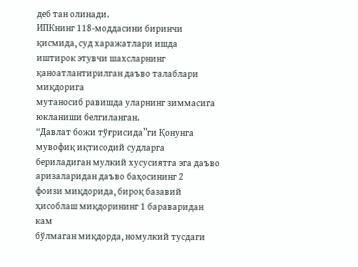деб тан олинади.
ИПКнинг 118-моддасини биринчи қисмида, суд харажатлари ишда
иштирок этувчи шахсларнинг қаноатлантирилган даъво талаблари миқдорига
мутаносиб равишда уларнинг зиммасига юкланиши белгиланган.
“Давлат божи тўғрисида”ги Қонунга мувофиқ иқтисодий судларга
бериладиган мулкий хусусиятга эга даъво аризаларидан даъво баҳосининг 2
фоизи миқдорида, бироқ базавий ҳисоблаш миқдорининг 1 бараваридан кам
бўлмаган миқдорда, номулкий тусдаги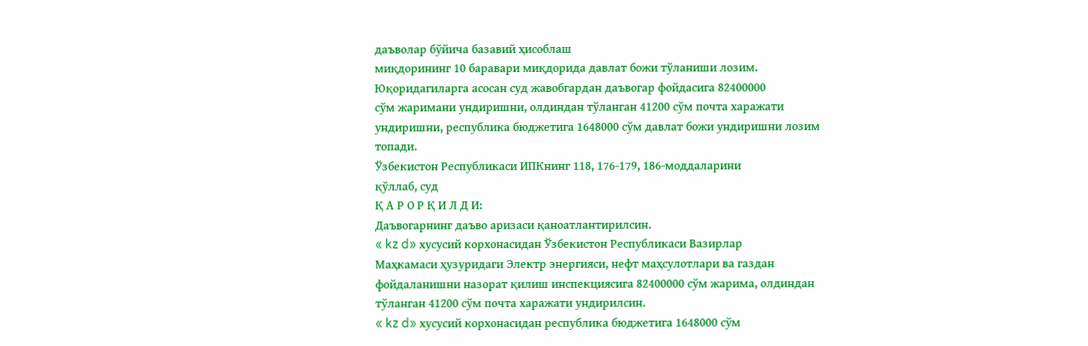даъволар бўйича базавий ҳисоблаш
миқдорининг 10 баравари миқдорида давлат божи тўланиши лозим.
Юқоридагиларга асосан суд жавобгардан даъвогар фойдасига 82400000
сўм жаримани ундиришни, олдиндан тўланган 41200 сўм почта харажати
ундиришни, республика бюджетига 1648000 сўм давлат божи ундиришни лозим
топади.
Ўзбекистон Республикаси ИПКнинг 118, 176-179, 186-моддаларини
қўллаб, суд
Қ А Р О Р Қ И Л Д И:
Даъвогарнинг даъво аризаси қаноатлантирилсин.
« kz d» хусусий корхонасидан Ўзбекистон Республикаси Вазирлар
Маҳкамаси ҳузуридаги Электр энергияси, нефт маҳсулотлари ва газдан
фойдаланишни назорат қилиш инспекциясига 82400000 сўм жарима, олдиндан
тўланган 41200 сўм почта харажати ундирилсин.
« kz d» хусусий корхонасидан республика бюджетига 1648000 сўм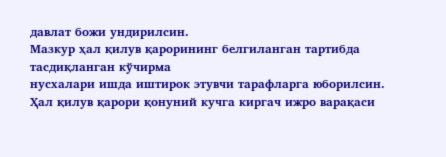давлат божи ундирилсин.
Мазкур ҳал қилув қарорининг белгиланган тартибда тасдиқланган кўчирма
нусхалари ишда иштирок этувчи тарафларга юборилсин.
Ҳал қилув қарори қонуний кучга киргач ижро варақаси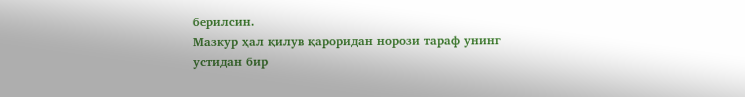берилсин.
Мазкур ҳал қилув қароридан норози тараф унинг устидан бир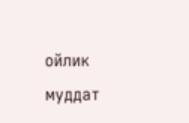ойлик
муддат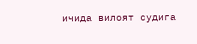ичида вилоят судига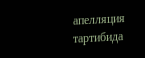апелляция тартибида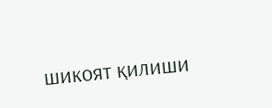шикоят қилиши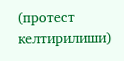(протест
келтирилиши)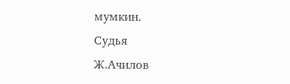мумкин.
Судья
Ж.Ачилов